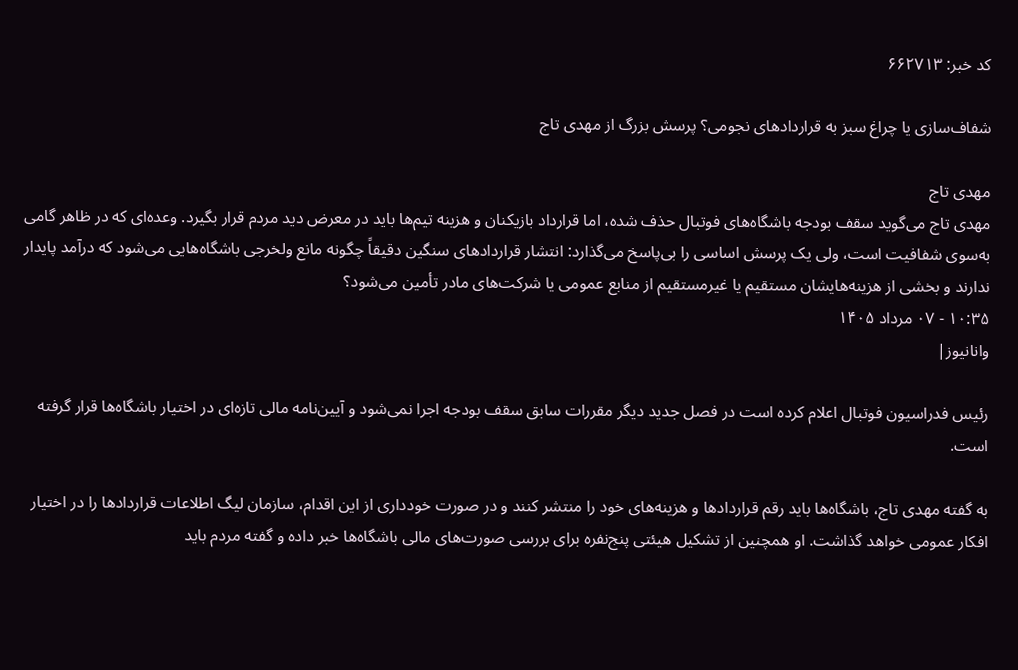کد خبر: ۶۶۲۷۱۳

شفاف‌سازی یا چراغ سبز به قراردادهای نجومی؟ پرسش بزرگ از مهدی تاج

مهدی تاج
مهدی تاج می‌گوید سقف بودجه باشگاه‌های فوتبال حذف شده، اما قرارداد بازیکنان و هزینه تیم‌ها باید در معرض دید مردم قرار بگیرد. وعده‌ای که در ظاهر گامی به‌سوی شفافیت است، ولی یک پرسش اساسی را بی‌پاسخ می‌گذارد: انتشار قراردادهای سنگین دقیقاً چگونه مانع ولخرجی باشگاه‌هایی می‌شود که درآمد پایدار ندارند و بخشی از هزینه‌هایشان مستقیم یا غیرمستقیم از منابع عمومی یا شرکت‌های مادر تأمین می‌شود؟
۱۰:۳۵ - ۰۷ مرداد ۱۴۰۵
وانانیوز|

رئیس فدراسیون فوتبال اعلام کرده است در فصل جدید دیگر مقررات سابق سقف بودجه اجرا نمی‌شود و آیین‌نامه مالی تازه‌ای در اختیار باشگاه‌ها قرار گرفته است.

به گفته مهدی تاج، باشگاه‌ها باید رقم قراردادها و هزینه‌های خود را منتشر کنند و در صورت خودداری از این اقدام، سازمان لیگ اطلاعات قراردادها را در اختیار افکار عمومی خواهد گذاشت. او همچنین از تشکیل هیئتی پنج‌نفره برای بررسی صورت‌های مالی باشگاه‌ها خبر داده و گفته مردم باید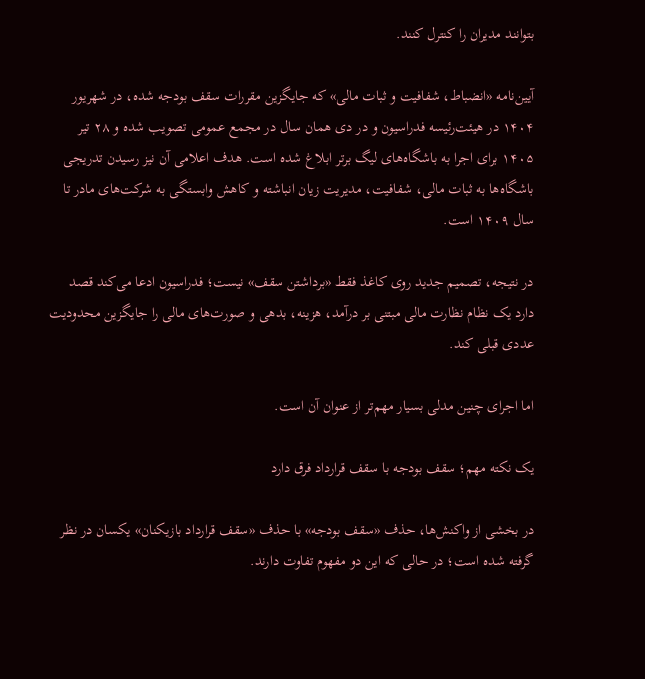بتوانند مدیران را کنترل کنند.

آیین‌نامه «انضباط، شفافیت و ثبات مالی» که جایگزین مقررات سقف بودجه شده، در شهریور ۱۴۰۴ در هیئت‌رئیسه فدراسیون و در دی همان سال در مجمع عمومی تصویب شده و ۲۸ تیر ۱۴۰۵ برای اجرا به باشگاه‌های لیگ برتر ابلاغ شده است. هدف اعلامی آن نیز رسیدن تدریجی باشگاه‌ها به ثبات مالی، شفافیت، مدیریت زیان انباشته و کاهش وابستگی به شرکت‌های مادر تا سال ۱۴۰۹ است.

در نتیجه، تصمیم جدید روی کاغذ فقط «برداشتن سقف» نیست؛ فدراسیون ادعا می‌کند قصد دارد یک نظام نظارت مالی مبتنی بر درآمد، هزینه، بدهی و صورت‌های مالی را جایگزین محدودیت عددی قبلی کند.

اما اجرای چنین مدلی بسیار مهم‌تر از عنوان آن است.

یک نکته مهم؛ سقف بودجه با سقف قرارداد فرق دارد

در بخشی از واکنش‌ها، حذف «سقف بودجه» با حذف «سقف قرارداد بازیکنان» یکسان در نظر گرفته شده است؛ در حالی که این دو مفهوم تفاوت دارند.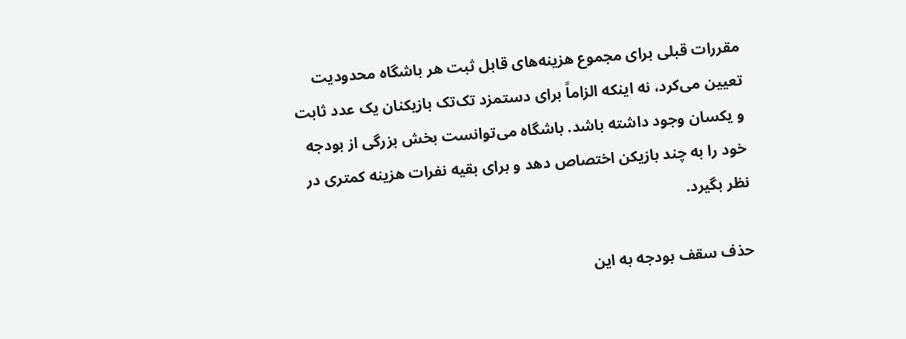مقررات قبلی برای مجموع هزینه‌های قابل ثبت هر باشگاه محدودیت تعیین می‌کرد، نه اینکه الزاماً برای دستمزد تک‌تک بازیکنان یک عدد ثابت و یکسان وجود داشته باشد. باشگاه می‌توانست بخش بزرگی از بودجه خود را به چند بازیکن اختصاص دهد و برای بقیه نفرات هزینه کمتری در نظر بگیرد.

حذف سقف بودجه به این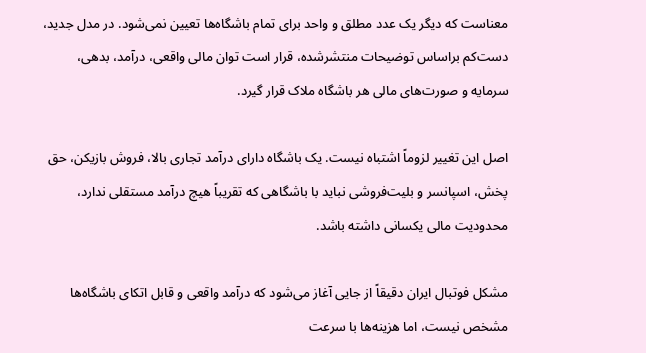معناست که دیگر یک عدد مطلق و واحد برای تمام باشگاه‌ها تعیین نمی‌شود. در مدل جدید، دست‌کم براساس توضیحات منتشرشده، قرار است توان مالی واقعی، درآمد، بدهی، سرمایه و صورت‌های مالی هر باشگاه ملاک قرار گیرد.

اصل این تغییر لزوماً اشتباه نیست. یک باشگاه دارای درآمد تجاری بالا، فروش بازیکن، حق پخش، اسپانسر و بلیت‌فروشی نباید با باشگاهی که تقریباً هیچ درآمد مستقلی ندارد، محدودیت مالی یکسانی داشته باشد.

مشکل فوتبال ایران دقیقاً از جایی آغاز می‌شود که درآمد واقعی و قابل اتکای باشگاه‌ها مشخص نیست، اما هزینه‌ها با سرعت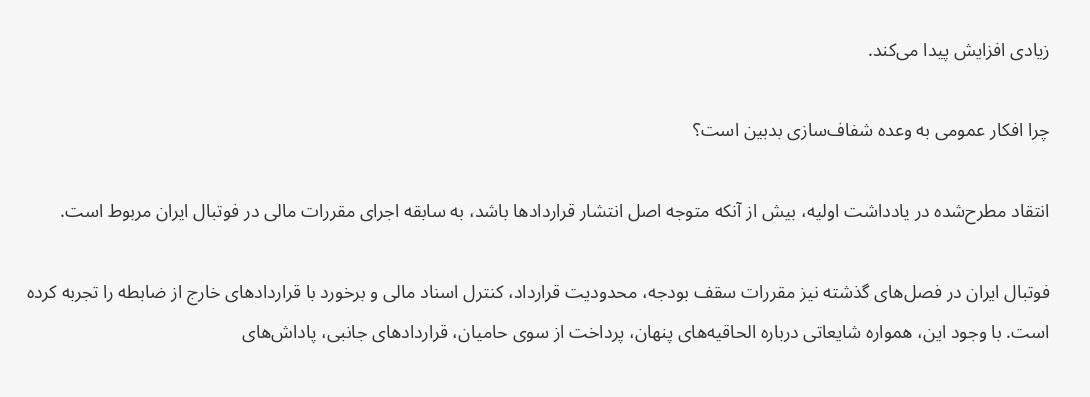زیادی افزایش پیدا می‌کند.

چرا افکار عمومی به وعده شفاف‌سازی بدبین است؟

انتقاد مطرح‌شده در یادداشت اولیه، بیش از آنکه متوجه اصل انتشار قراردادها باشد، به سابقه اجرای مقررات مالی در فوتبال ایران مربوط است.

فوتبال ایران در فصل‌های گذشته نیز مقررات سقف بودجه، محدودیت قرارداد، کنترل اسناد مالی و برخورد با قراردادهای خارج از ضابطه را تجربه کرده است. با وجود این، همواره شایعاتی درباره الحاقیه‌های پنهان، پرداخت از سوی حامیان، قراردادهای جانبی، پاداش‌های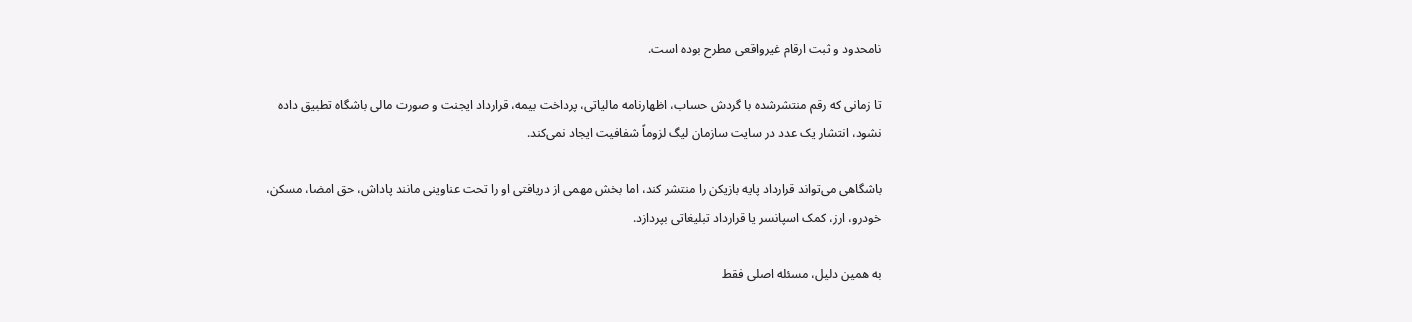نامحدود و ثبت ارقام غیرواقعی مطرح بوده است.

تا زمانی که رقم منتشرشده با گردش حساب، اظهارنامه مالیاتی، پرداخت بیمه، قرارداد ایجنت و صورت مالی باشگاه تطبیق داده نشود، انتشار یک عدد در سایت سازمان لیگ لزوماً شفافیت ایجاد نمی‌کند.

باشگاهی می‌تواند قرارداد پایه بازیکن را منتشر کند، اما بخش مهمی از دریافتی او را تحت عناوینی مانند پاداش، حق امضا، مسکن، خودرو، ارز، کمک اسپانسر یا قرارداد تبلیغاتی بپردازد.

به همین دلیل، مسئله اصلی فقط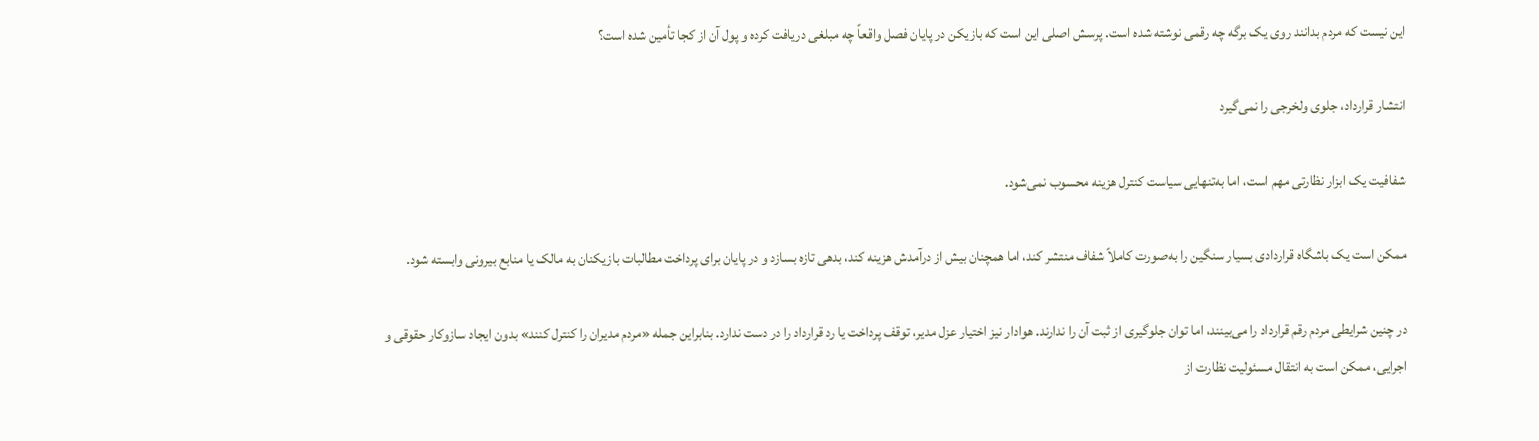این نیست که مردم بدانند روی یک برگه چه رقمی نوشته شده است. پرسش اصلی این است که بازیکن در پایان فصل واقعاً چه مبلغی دریافت کرده و پول آن از کجا تأمین شده است؟

انتشار قرارداد، جلوی ولخرجی را نمی‌گیرد

شفافیت یک ابزار نظارتی مهم است، اما به‌تنهایی سیاست کنترل هزینه محسوب نمی‌شود.

ممکن است یک باشگاه قراردادی بسیار سنگین را به‌صورت کاملاً شفاف منتشر کند، اما همچنان بیش از درآمدش هزینه کند، بدهی تازه بسازد و در پایان برای پرداخت مطالبات بازیکنان به مالک یا منابع بیرونی وابسته شود.

در چنین شرایطی مردم رقم قرارداد را می‌بینند، اما توان جلوگیری از ثبت آن را ندارند. هوادار نیز اختیار عزل مدیر، توقف پرداخت یا رد قرارداد را در دست ندارد. بنابراین جمله «مردم مدیران را کنترل کنند» بدون ایجاد سازوکار حقوقی و اجرایی، ممکن است به انتقال مسئولیت نظارت از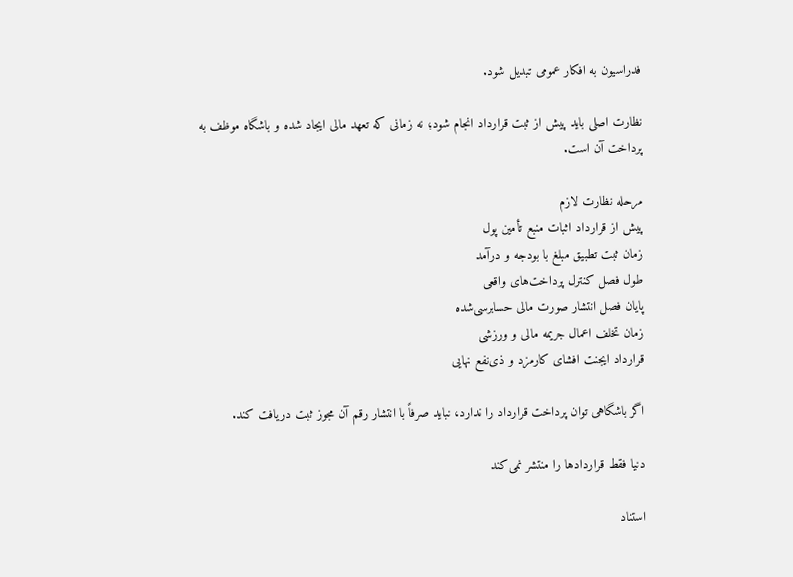فدراسیون به افکار عمومی تبدیل شود.

نظارت اصلی باید پیش از ثبت قرارداد انجام شود؛ نه زمانی که تعهد مالی ایجاد شده و باشگاه موظف به پرداخت آن است.

مرحله نظارت لازم
پیش از قرارداد اثبات منبع تأمین پول
زمان ثبت تطبیق مبلغ با بودجه و درآمد
طول فصل کنترل پرداخت‌های واقعی
پایان فصل انتشار صورت مالی حسابرسی‌شده
زمان تخلف اعمال جریمه مالی و ورزشی
قرارداد ایجنت افشای کارمزد و ذی‌نفع نهایی

اگر باشگاهی توان پرداخت قرارداد را ندارد، نباید صرفاً با انتشار رقم آن مجوز ثبت دریافت کند.

دنیا فقط قراردادها را منتشر نمی‌کند

استناد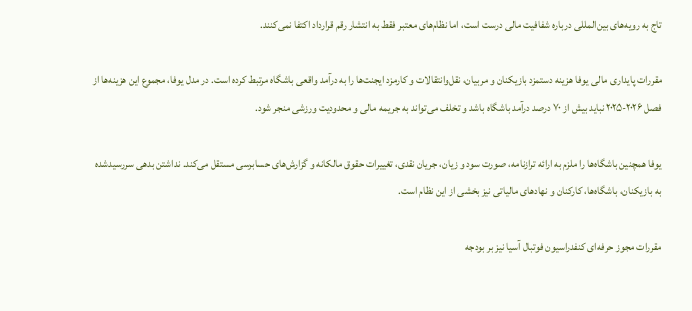تاج به رویه‌های بین‌المللی درباره شفافیت مالی درست است، اما نظام‌های معتبر فقط به انتشار رقم قرارداد اکتفا نمی‌کنند.

مقررات پایداری مالی یوفا هزینه دستمزد بازیکنان و مربیان، نقل‌وانتقالات و کارمزد ایجنت‌ها را به درآمد واقعی باشگاه مرتبط کرده است. در مدل یوفا، مجموع این هزینه‌ها از فصل ۲۰۲۶-۲۰۲۵ نباید بیش از ۷۰ درصد درآمد باشگاه باشد و تخلف می‌تواند به جریمه مالی و محدودیت ورزشی منجر شود.

یوفا همچنین باشگاه‌ها را ملزم به ارائه ترازنامه، صورت سود و زیان، جریان نقدی، تغییرات حقوق مالکانه و گزارش‌های حسابرسی مستقل می‌کند. نداشتن بدهی سررسیدشده به بازیکنان، باشگاه‌ها، کارکنان و نهادهای مالیاتی نیز بخشی از این نظام است.

مقررات مجوز حرفه‌ای کنفدراسیون فوتبال آسیا نیز بر بودجه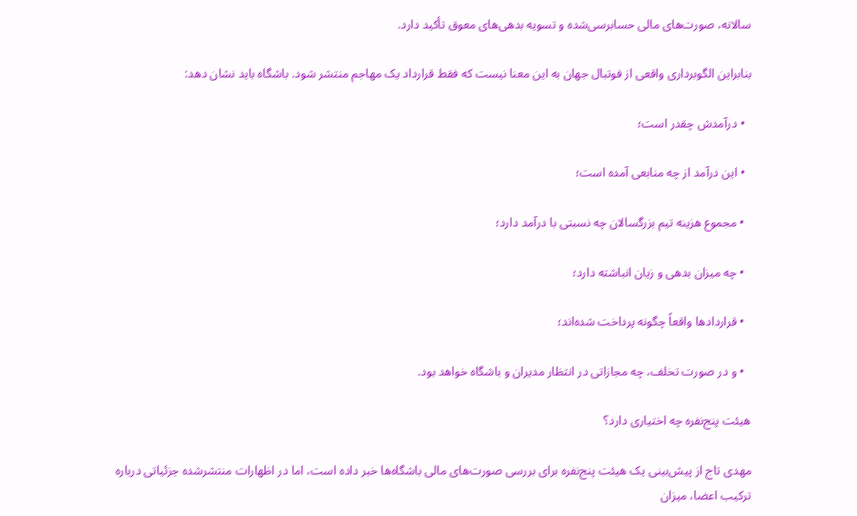سالانه، صورت‌های مالی حسابرسی‌شده و تسویه بدهی‌های معوق تأکید دارد.

بنابراین الگوبرداری واقعی از فوتبال جهان به این معنا نیست که فقط قرارداد یک مهاجم منتشر شود. باشگاه باید نشان دهد:

  • درآمدش چقدر است؛

  • این درآمد از چه منابعی آمده است؛

  • مجموع هزینه تیم بزرگسالان چه نسبتی با درآمد دارد؛

  • چه میزان بدهی و زیان انباشته دارد؛

  • قراردادها واقعاً چگونه پرداخت شده‌اند؛

  • و در صورت تخلف، چه مجازاتی در انتظار مدیران و باشگاه خواهد بود.

هیئت پنج‌نفره چه اختیاری دارد؟

مهدی تاج از پیش‌بینی یک هیئت پنج‌نفره برای بررسی صورت‌های مالی باشگاه‌ها خبر داده است، اما در اظهارات منتشرشده جزئیاتی درباره ترکیب اعضا، میزان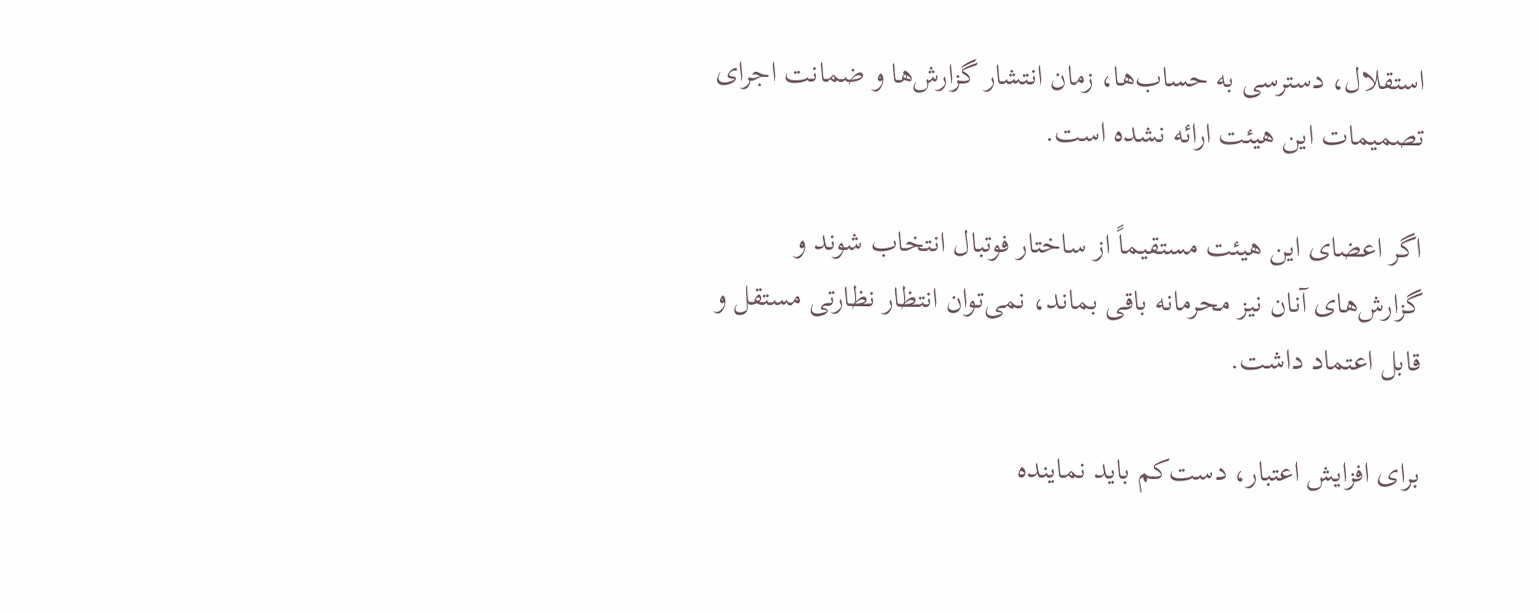استقلال، دسترسی به حساب‌ها، زمان انتشار گزارش‌ها و ضمانت اجرای تصمیمات این هیئت ارائه نشده است.

اگر اعضای این هیئت مستقیماً از ساختار فوتبال انتخاب شوند و گزارش‌های آنان نیز محرمانه باقی بماند، نمی‌توان انتظار نظارتی مستقل و قابل اعتماد داشت.

برای افزایش اعتبار، دست‌کم باید نماینده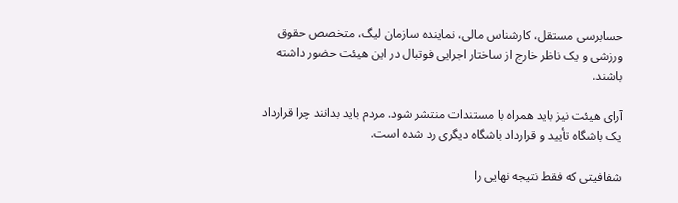حسابرسی مستقل، کارشناس مالی، نماینده سازمان لیگ، متخصص حقوق ورزشی و یک ناظر خارج از ساختار اجرایی فوتبال در این هیئت حضور داشته باشند.

آرای هیئت نیز باید همراه با مستندات منتشر شود. مردم باید بدانند چرا قرارداد یک باشگاه تأیید و قرارداد باشگاه دیگری رد شده است.

شفافیتی که فقط نتیجه نهایی را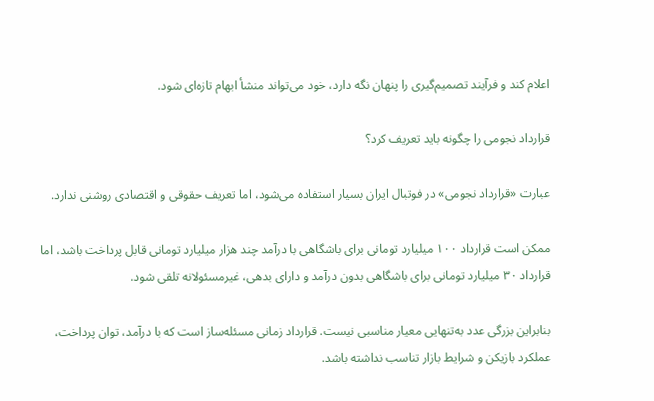اعلام کند و فرآیند تصمیم‌گیری را پنهان نگه دارد، خود می‌تواند منشأ ابهام تازه‌ای شود.

قرارداد نجومی را چگونه باید تعریف کرد؟

عبارت «قرارداد نجومی» در فوتبال ایران بسیار استفاده می‌شود، اما تعریف حقوقی و اقتصادی روشنی ندارد.

ممکن است قرارداد ۱۰۰ میلیارد تومانی برای باشگاهی با درآمد چند هزار میلیارد تومانی قابل پرداخت باشد، اما قرارداد ۳۰ میلیارد تومانی برای باشگاهی بدون درآمد و دارای بدهی، غیرمسئولانه تلقی شود.

بنابراین بزرگی عدد به‌تنهایی معیار مناسبی نیست. قرارداد زمانی مسئله‌ساز است که با درآمد، توان پرداخت، عملکرد بازیکن و شرایط بازار تناسب نداشته باشد.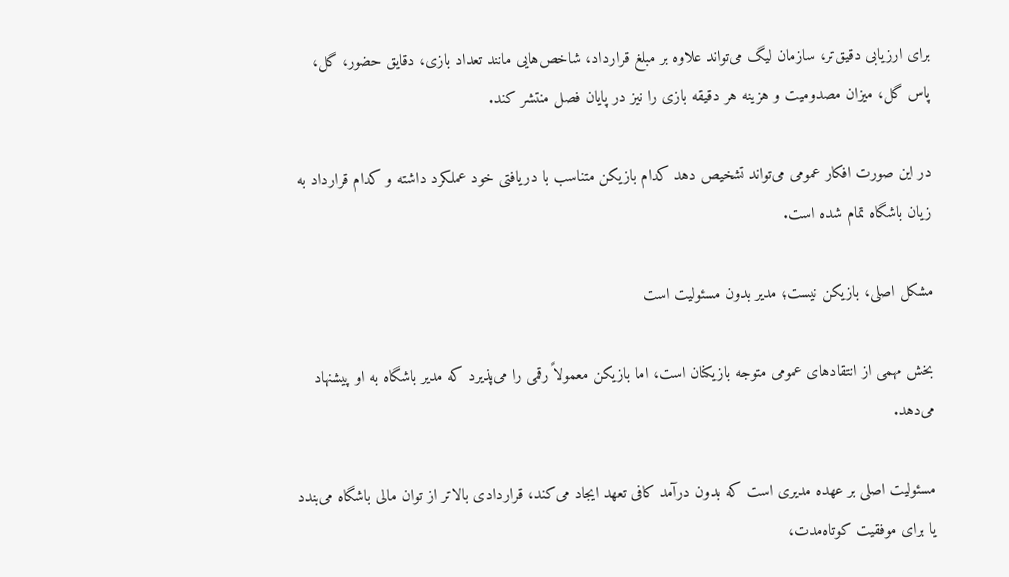برای ارزیابی دقیق‌تر، سازمان لیگ می‌تواند علاوه بر مبلغ قرارداد، شاخص‌هایی مانند تعداد بازی، دقایق حضور، گل، پاس گل، میزان مصدومیت و هزینه هر دقیقه بازی را نیز در پایان فصل منتشر کند.

در این صورت افکار عمومی می‌تواند تشخیص دهد کدام بازیکن متناسب با دریافتی خود عملکرد داشته و کدام قرارداد به زیان باشگاه تمام شده است.

مشکل اصلی، بازیکن نیست؛ مدیر بدون مسئولیت است

بخش مهمی از انتقادهای عمومی متوجه بازیکنان است، اما بازیکن معمولاً رقمی را می‌پذیرد که مدیر باشگاه به او پیشنهاد می‌دهد.

مسئولیت اصلی بر عهده مدیری است که بدون درآمد کافی تعهد ایجاد می‌کند، قراردادی بالاتر از توان مالی باشگاه می‌بندد یا برای موفقیت کوتاه‌مدت،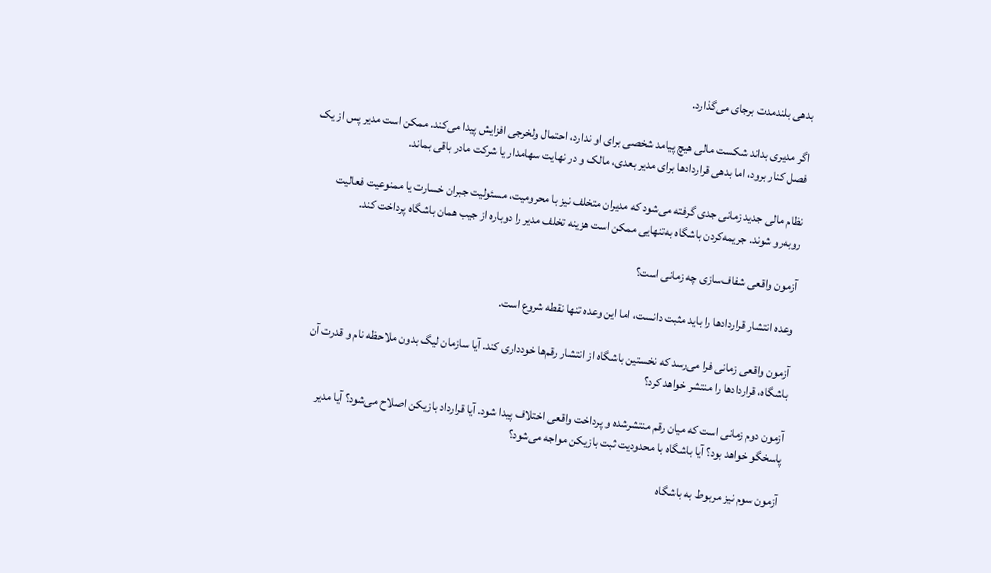بدهی بلندمدت برجای می‌گذارد.

اگر مدیری بداند شکست مالی هیچ پیامد شخصی برای او ندارد، احتمال ولخرجی افزایش پیدا می‌کند. ممکن است مدیر پس از یک فصل کنار برود، اما بدهی قراردادها برای مدیر بعدی، مالک و در نهایت سهامدار یا شرکت مادر باقی بماند.

نظام مالی جدید زمانی جدی گرفته می‌شود که مدیران متخلف نیز با محرومیت، مسئولیت جبران خسارت یا ممنوعیت فعالیت روبه‌رو شوند. جریمه‌کردن باشگاه به‌تنهایی ممکن است هزینه تخلف مدیر را دوباره از جیب همان باشگاه پرداخت کند.

آزمون واقعی شفاف‌سازی چه زمانی است؟

وعده انتشار قراردادها را باید مثبت دانست، اما این وعده تنها نقطه شروع است.

آزمون واقعی زمانی فرا می‌رسد که نخستین باشگاه از انتشار رقم‌ها خودداری کند. آیا سازمان لیگ بدون ملاحظه نام و قدرت آن باشگاه، قراردادها را منتشر خواهد کرد؟

آزمون دوم زمانی است که میان رقم منتشرشده و پرداخت واقعی اختلاف پیدا شود. آیا قرارداد بازیکن اصلاح می‌شود؟ آیا مدیر پاسخگو خواهد بود؟ آیا باشگاه با محدودیت ثبت بازیکن مواجه می‌شود؟

آزمون سوم نیز مربوط به باشگاه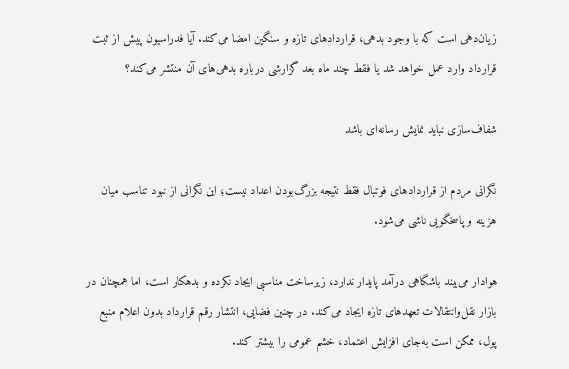زیان‌دهی است که با وجود بدهی، قراردادهای تازه و سنگین امضا می‌کند. آیا فدراسیون پیش از ثبت قرارداد وارد عمل خواهد شد یا فقط چند ماه بعد گزارشی درباره بدهی‌های آن منتشر می‌کند؟

شفاف‌سازی نباید نمایش رسانه‌ای باشد

نگرانی مردم از قراردادهای فوتبال فقط نتیجه بزرگ‌بودن اعداد نیست؛ این نگرانی از نبود تناسب میان هزینه و پاسخگویی ناشی می‌شود.

هوادار می‌بیند باشگاهی درآمد پایدار ندارد، زیرساخت مناسبی ایجاد نکرده و بدهکار است، اما همچنان در بازار نقل‌وانتقالات تعهدهای تازه ایجاد می‌کند. در چنین فضایی، انتشار رقم قرارداد بدون اعلام منبع پول، ممکن است به‌جای افزایش اعتماد، خشم عمومی را بیشتر کند.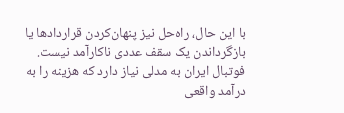با این حال، راه‌حل نیز پنهان‌کردن قراردادها یا بازگرداندن یک سقف عددی ناکارآمد نیست. فوتبال ایران به مدلی نیاز دارد که هزینه را به درآمد واقعی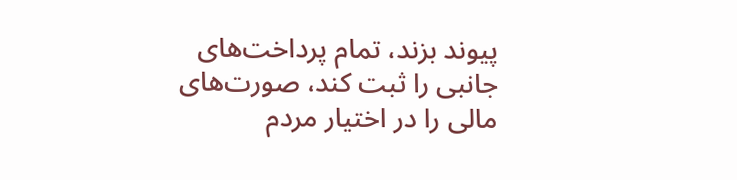پیوند بزند، تمام پرداخت‌های جانبی را ثبت کند، صورت‌های مالی را در اختیار مردم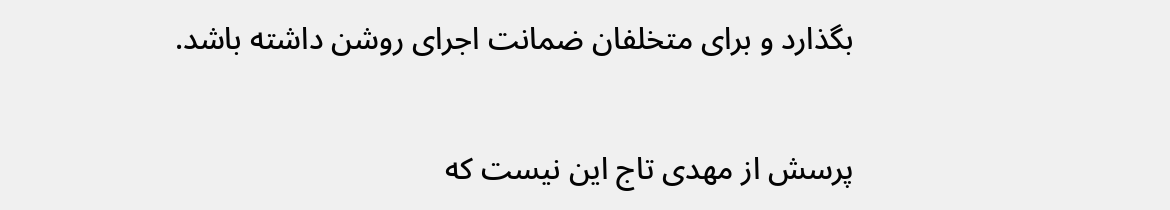بگذارد و برای متخلفان ضمانت اجرای روشن داشته باشد.

پرسش از مهدی تاج این نیست که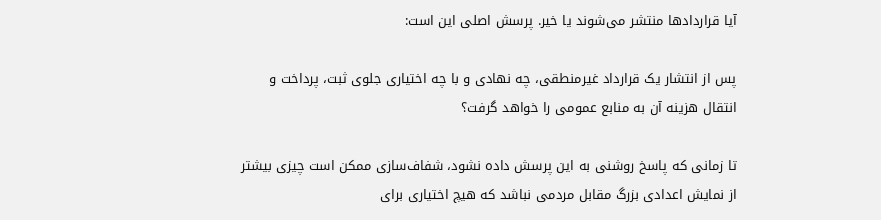آیا قراردادها منتشر می‌شوند یا خیر. پرسش اصلی این است:

پس از انتشار یک قرارداد غیرمنطقی، چه نهادی و با چه اختیاری جلوی ثبت، پرداخت و انتقال هزینه آن به منابع عمومی را خواهد گرفت؟

تا زمانی که پاسخ روشنی به این پرسش داده نشود، شفاف‌سازی ممکن است چیزی بیشتر از نمایش اعدادی بزرگ مقابل مردمی نباشد که هیچ اختیاری برای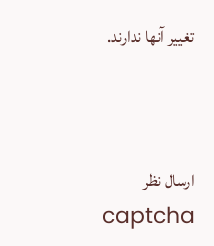تغییر آنها ندارند.



ارسال نظر
captcha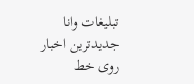تبلیغات وانا
جدیدترین اخبار
روی خط